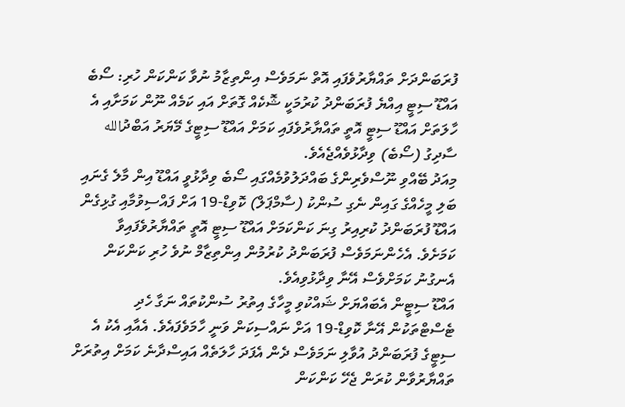ފުރަބަންދަށް ތައްޔާރުވެފައި އޮތް ނަމަވެސް އިންތިޒާމު ނުވާ ކަންކަން ހުރި: ސޯބެ
އައްޑޫ ސިޓީ އިއްޔެ ފުރަބަންދު ކުރުމަކީ ޝޮކެއް ގޮތަށް އައި ކަމެއް ނޫން ކަމަށާއި އެ ހާލަތަށް އައްޑޫ ސިޓީ އޮތީ ތައްޔާރުވެފައި ކަމަށް އައްޑޫ ސިޓީގެ މޭޔަރު އަބްދުالله ސާދިގު (ސޯބެ) ވިދާޅުވެއްޖެއެވެ.
މިއަދު ބޭއްވި ނޫސްވެރިންގެ ބައްދަލުވުމެއްގައި ސޯބެ ވިދާޅުވީ އައްޑޫ އިން މާލެ ގެނައި ބަލި މީހެއްގެ ގައިން ނެގި ސުންކު (ސާމްޕަލް) ކޮވިޑް-19 އަށް ފައްސިވުމާއި ގުޅިގެން އައްޑޫ ފުރަބަންދު ކުރިއިރު ގިނަ ކަންކަމަށް އައްޑޫ ސިޓީ އޮތީ ތައްޔާރުވެފައިވާ ކަމަށެވެ. އެހެންނަމަވެސް ފުރަބަންދު ކުރުމުން އިންތިޒާމް ނުވެ ހުރި ކަންކަން އެނގުނު ކަމަށްވެސް އޭނާ ވިދާޅުވިއެވެ.
އައްޑޫ ސިޓީން އެބައްޔަށް ޝައްކުވި މީހާގެ އިތުރު ސުންކުތައް ނަގާ ހެދި ޓެސްޓްތަކުން އޭނާ ކޮވިޑް-19 އަށް ނައްސިކަން ވަނީ ހާމަވެފައެވެ. އެއާއި އެކު އެ ސިޓީގެ ފުރަބަންދު އުވާލި ނަމަވެސް ދެން އެފަދަ ހާލަތެއް އައިސްދާނެ ކަމަށް އިތުރަށް ތައްޔާރުވާން ކުރަން ޖެހޭ ކަންކަން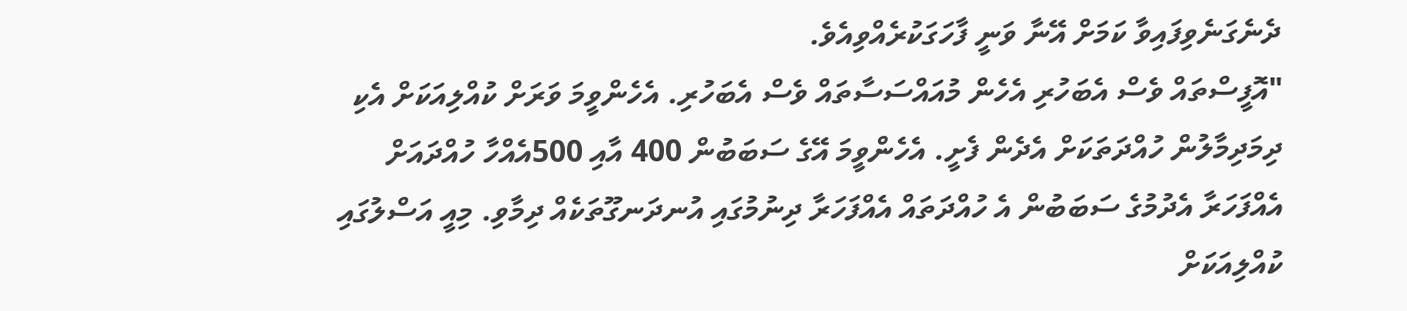ދެނެގަނެވިފައިވާ ކަމަށް އޭނާ ވަނީ ފާހަގަކުރެއްވިއެވެ.
"އޮފީސްތައް ވެސް އެބަހުރި އެހެން މުއައްސަސާތައް ވެސް އެބަހުރި. އެހެންވީމަ ވަރަށް ކުއްލިއަކަށް އެކި ދިމަދިމާލުން ހުއްދަތަކަށް އެދެން ފެށީ. އެހެންވީމަ އޭގެ ސަބަބުން 400 އާއި 500އެއްހާ ހުއްދައަށް އެއްފަހަރާ އެދުމުގެ ސަބަބުން އެ ހުއްދަތައް އެއްފަހަރާ ދިނުމުގައި އުނދަނގޫތަކެއް ދިމާވި. މިއީ އަސްލުގައި ކުއްލިއަކަށް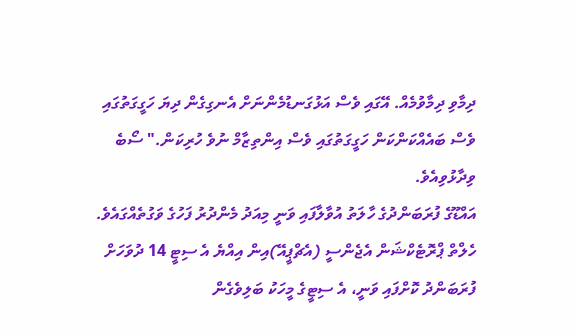ދިމާވި ދިމާވުމެއް. އޭގައި ވެސް އަޅުގަނޑުމެންނަށް އެނގިގެން ދިޔަ ހަގީގަތުގައި ވެސް ބައެއްކަންކަން ހަގީގަތުގައި ވެސް އިންތިޒާމް ނުވެ ހުރިކަން." ސޯބެ ވިދާޅުވިއެވެ.
އައްޑޫގެ ފުރަބަންދުގެ ހާލަތު އުވާލާފައި ވަނީ މިއަދު މެންދުރު ފަހުގެ ވަގުތެއްގައެވެ. ހެލްތް ޕްރޮޓެކްޝަން އެޖެންސީ (އެޗްޕީއޭ)އިން އިއްޔެ އެ ސިޓީ 14 ދުވަހަށް ފުރަބަންދު ކޮށްފައި ވަނީ، އެ ސިޓީގެ މީހަކު ބަލިވެގެން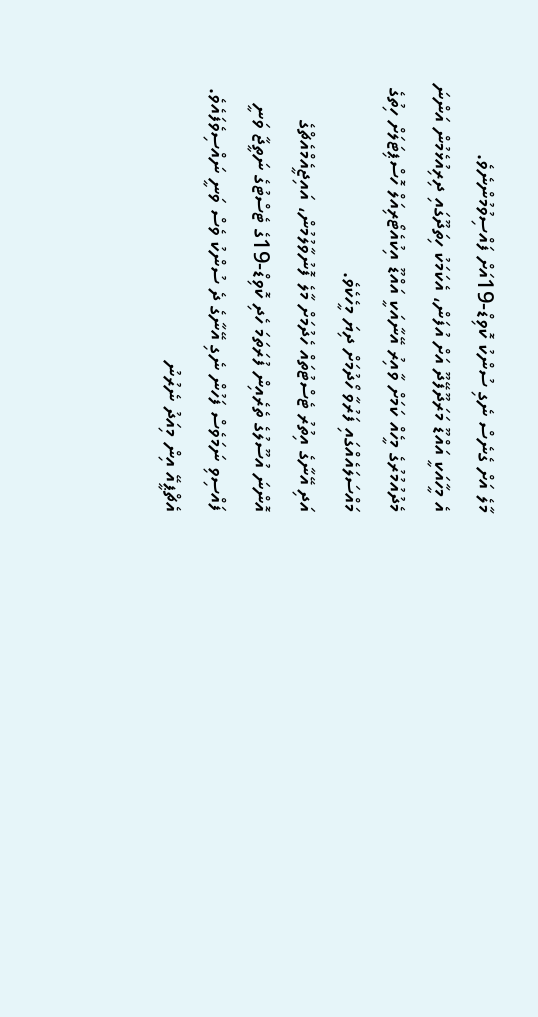މާލެ އަށް ގެނެސް ނެގި ސުންކު ކޮވިޑް-19އަށް ފައްސިވުމުންނެވެ.
އެ މީހާއަކީ އައްޑޫ މަރަދޫފޭދޫ އަށް އުފަން، އެކަމަކު ހިތަދޫގައި ދިރިއުޅެމުން އަންނަ މެދުއުމުރުގެ މީހެއް ކަމަށް ވާއިރު އޭނާއަކީ އައްޑޫ އިކުއެޓޯރިއަލް ހޮސްޕިޓަލަށް ހިތުގެ މައްސަލައެއްގައި ފަރުވާ ހޯދުމަށް ދިޔަ މީހެކެވެ.
އަދި އޭނާގެ އިތުރު ޓެސްޓުތައް ހެދުމަށް މާލެ ފޮނުވާލުމުން، އައިޖީއެމްއެޗްގެ އޮންނަ އުސޫލުގެ ތެރެއިން ފުރަތަމަ ހެދި ކޮވިޑް-19ގެ ޓެސްޓުގެ ނަތީޖާ ވަނީ ފައްސިވި ނަމަވެސް ފަހުން ނެގި އޭނާގެ ދެ ސުންކު ވެސް ވަނީ ނައްސިވެފައެވެ.
އެޗްޕީއޭ އިން މިއަދު ނެރުނު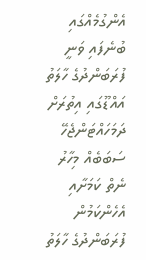އެންގުމެއްގައި ބުނެފައި ވަނީ ފުރަބަންދުގެ ހާލަތު އައްޑޫގައި އިތުރަށް ދަމަހައްޓަންޖެހޭ ސަބަބެއް މިހާރު ނެތް ކަމަށާއި އެހެންކަމުން ފުރަބަންދުގެ ހާލަތު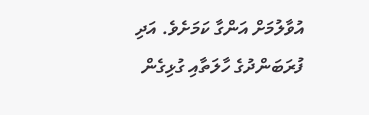އުވާލުމަށް އަންގާ ކަމަށެވެ. އަދި ފުރަބަންދުގެ ހާލަތާއި ގުޅިގެން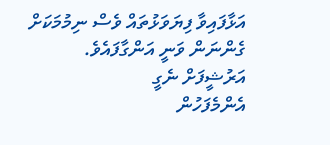އަޅާފައިވާ ފިޔަވަޅުތައް ވެސް ނިމުމަކަށް ގެންނަން ވަނީ އަންގާފައެވެ.
އަރުޝީފަށް ނެގީ
އެންމެފަހުން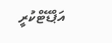އަޕްޑޭޓްކުރީ